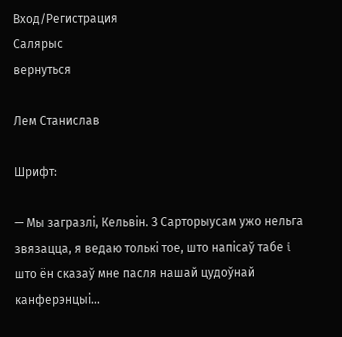Вход/Регистрация
Салярыс
вернуться

Лем Станислав

Шрифт:

— Мы загразлi, Кельвiн. З Сарторыусам ужо нельга звязацца, я ведаю толькi тое, што напiсаў табе i што ён сказаў мне пасля нашай цудоўнай канферэнцыi…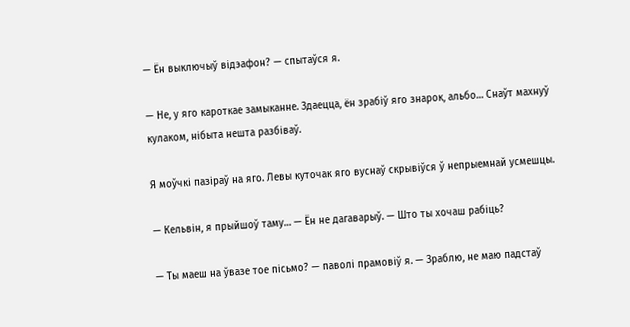— Ён выключыў вiдэафон? — спытаўся я.

— Не, у яго кароткае замыканне. Здаецца, ён зрабiў яго знарок, альбо… Снаўт махнуў кулаком, нiбыта нешта разбiваў.

Я моўчкi пазiраў на яго. Левы куточак яго вуснаў скрывiўся ў непрыемнай усмешцы.

— Кельвiн, я прыйшоў таму… — Ён не дагаварыў. — Што ты хочаш рабiць?

— Ты маеш на ўвазе тое пiсьмо? — паволi прамовiў я. — Зраблю, не маю падстаў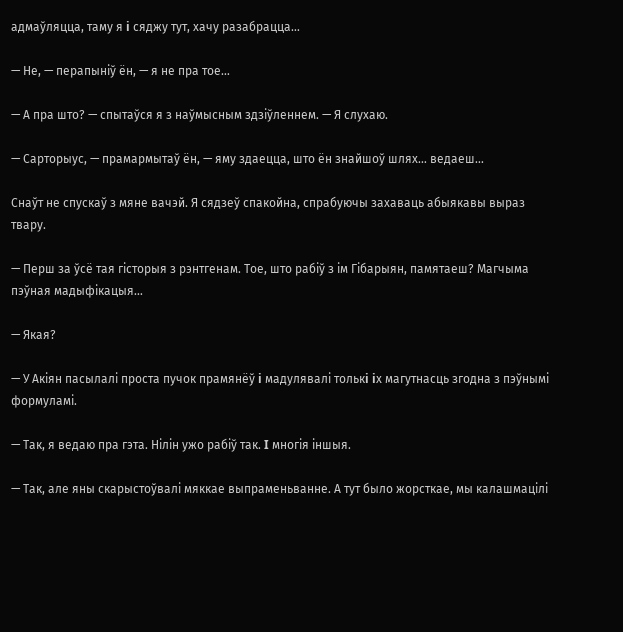адмаўляцца, таму я i сяджу тут, хачу разабрацца…

— Не, — перапынiў ён, — я не пра тое…

— А пра што? — спытаўся я з наўмысным здзiўленнем. — Я слухаю.

— Сарторыус, — прамармытаў ён, — яму здаецца, што ён знайшоў шлях… ведаеш…

Снаўт не спускаў з мяне вачэй. Я сядзеў спакойна, спрабуючы захаваць абыякавы выраз твару.

— Перш за ўсё тая гiсторыя з рэнтгенам. Тое, што рабiў з iм Гiбарыян, памятаеш? Магчыма пэўная мадыфiкацыя…

— Якая?

— У Акiян пасылалi проста пучок прамянёў i мадулявалi толькi iх магутнасць згодна з пэўнымi формуламi.

— Так, я ведаю пра гэта. Нiлiн ужо рабiў так. I многiя iншыя.

— Так, але яны скарыстоўвалi мяккае выпраменьванне. А тут было жорсткае, мы калашмацiлi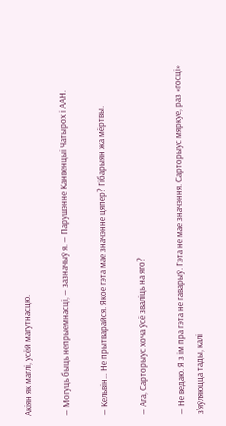Акiян як маглi, усёй магутнасцю.

— Могуць быць непрыемнасцi, — зазначыў я. — Парушэнне Канвенцыi Чатырох i ААН.

— Кельвiн… Не прытварайся. Якое гэта мае значэнне цяпер? Гiбарыян жа мёртвы.

— Ага, Сарторыус хоча ўсё звалiць на яго?

— Не ведаю. Я з iм пра гэта не гаварыў. Гэта не мае значэння. Сарторыус мяркуе, раз «госцi» з’яўляюцца тады, калi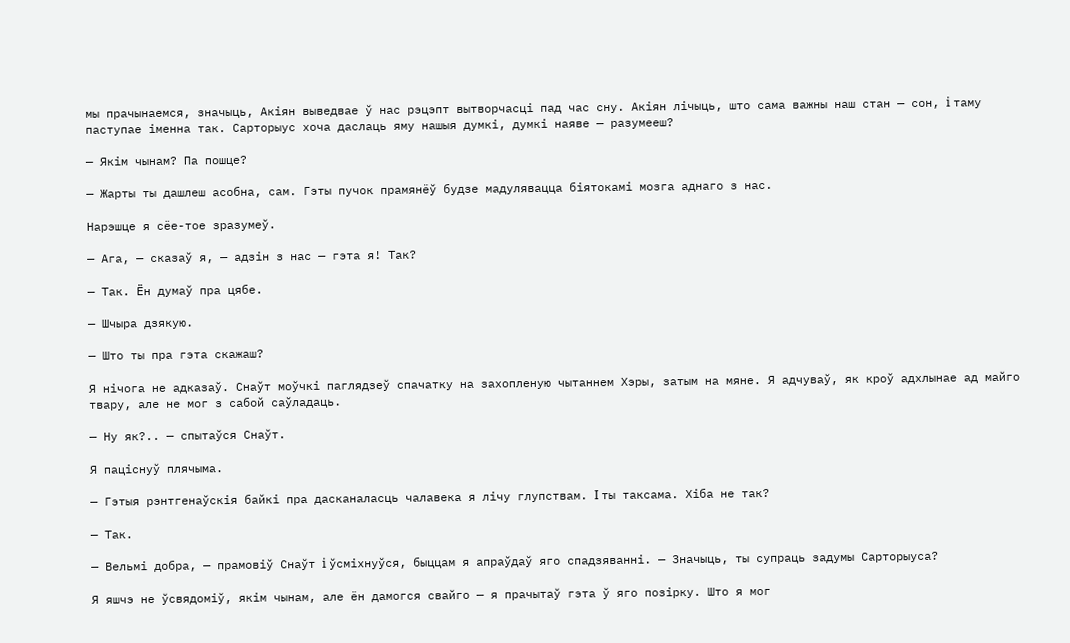мы прачынаемся, значыць, Акiян выведвае ў нас рэцэпт вытворчасцi пад час сну. Акiян лiчыць, што сама важны наш стан — сон, i таму паступае iменна так. Сарторыус хоча даслаць яму нашыя думкi, думкi наяве — разумееш?

— Якiм чынам? Па пошце?

— Жарты ты дашлеш асобна, сам. Гэты пучок прамянёў будзе мадулявацца бiятокамi мозга аднаго з нас.

Нарэшце я сёе-тое зразумеў.

— Ага, — сказаў я, — адзiн з нас — гэта я! Так?

— Так. Ён думаў пра цябе.

— Шчыра дзякую.

— Што ты пра гэта скажаш?

Я нiчога не адказаў. Снаўт моўчкi паглядзеў спачатку на захопленую чытаннем Хэры, затым на мяне. Я адчуваў, як кроў адхлынае ад майго твару, але не мог з сабой саўладаць.

— Ну як?.. — спытаўся Снаўт.

Я пацiснуў плячыма.

— Гэтыя рэнтгенаўскiя байкi пра дасканаласць чалавека я лiчу глупствам. I ты таксама. Хiба не так?

— Так.

— Вельмi добра, — прамовiў Снаўт i ўсмiхнуўся, быццам я апраўдаў яго спадзяваннi. — Значыць, ты супраць задумы Сарторыуса?

Я яшчэ не ўсвядомiў, якiм чынам, але ён дамогся свайго — я прачытаў гэта ў яго позiрку. Што я мог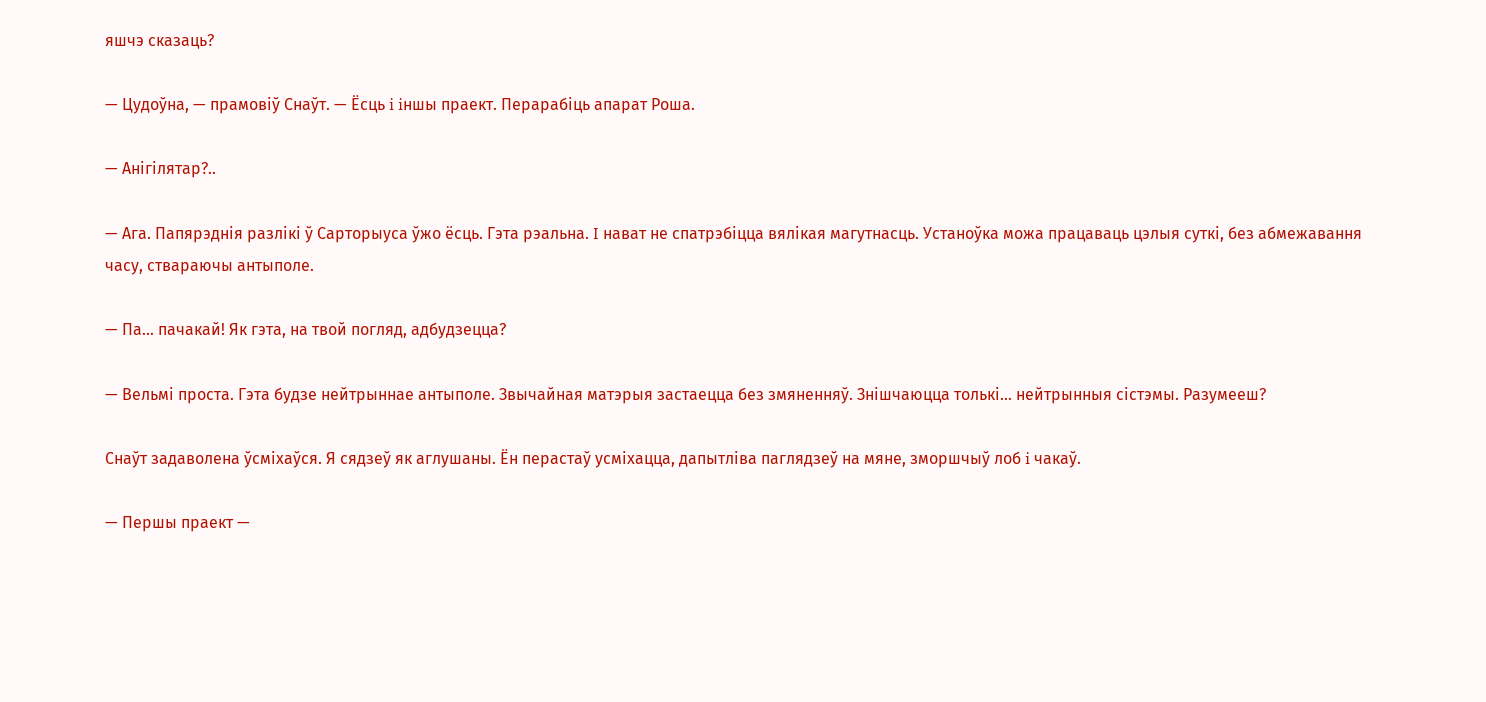яшчэ сказаць?

— Цудоўна, — прамовiў Снаўт. — Ёсць i iншы праект. Перарабiць апарат Роша.

— Анiгiлятар?..

— Ага. Папярэднiя разлiкi ў Сарторыуса ўжо ёсць. Гэта рэальна. I нават не спатрэбiцца вялiкая магутнасць. Устаноўка можа працаваць цэлыя суткi, без абмежавання часу, ствараючы антыполе.

— Па… пачакай! Як гэта, на твой погляд, адбудзецца?

— Вельмi проста. Гэта будзе нейтрыннае антыполе. Звычайная матэрыя застаецца без змяненняў. Знiшчаюцца толькi… нейтрынныя сiстэмы. Разумееш?

Снаўт задаволена ўсмiхаўся. Я сядзеў як аглушаны. Ён перастаў усмiхацца, дапытлiва паглядзеў на мяне, зморшчыў лоб i чакаў.

— Першы праект —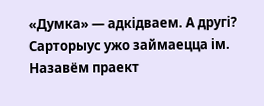«Думка» — адкiдваем. А другi? Сарторыус ужо займаецца iм. Назавём праект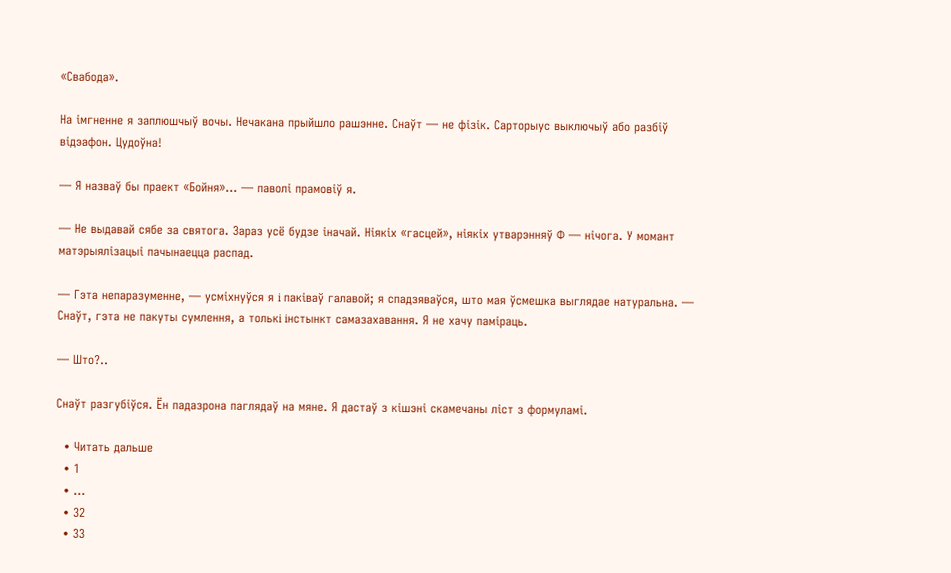«Свабода».

На iмгненне я заплюшчыў вочы. Нечакана прыйшло рашэнне. Снаўт — не фiзiк. Сарторыус выключыў або разбiў вiдэафон. Цудоўна!

— Я назваў бы праект «Бойня»… — паволi прамовiў я.

— Не выдавай сябе за святога. Зараз усё будзе iначай. Нiякiх «гасцей», нiякiх утварэнняў Ф — нiчога. У момант матэрыялiзацыi пачынаецца распад.

— Гэта непаразуменне, — усмiхнуўся я i пакiваў галавой; я спадзяваўся, што мая ўсмешка выглядае натуральна. — Снаўт, гэта не пакуты сумлення, а толькi iнстынкт самазахавання. Я не хачу памiраць.

— Што?..

Снаўт разгубiўся. Ён падазрона паглядаў на мяне. Я дастаў з кiшэнi скамечаны лiст з формуламi.

  • Читать дальше
  • 1
  • ...
  • 32
  • 33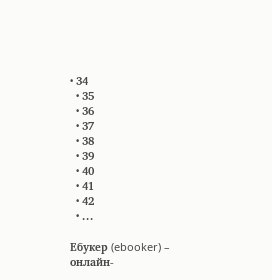• 34
  • 35
  • 36
  • 37
  • 38
  • 39
  • 40
  • 41
  • 42
  • ...

Ебукер (ebooker) – онлайн-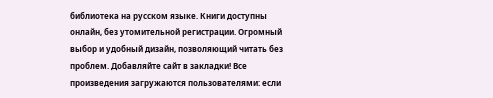библиотека на русском языке. Книги доступны онлайн, без утомительной регистрации. Огромный выбор и удобный дизайн, позволяющий читать без проблем. Добавляйте сайт в закладки! Все произведения загружаются пользователями: если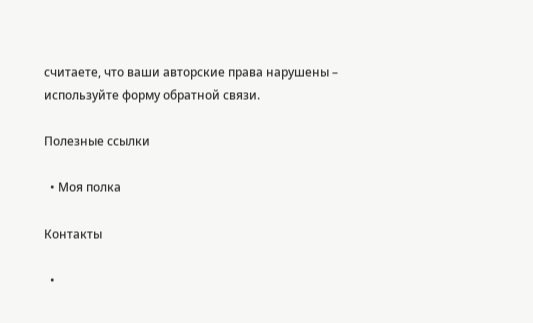считаете, что ваши авторские права нарушены – используйте форму обратной связи.

Полезные ссылки

  • Моя полка

Контакты

  •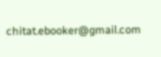chitat.ebooker@gmail.com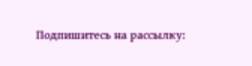Подпишитесь на рассылку: